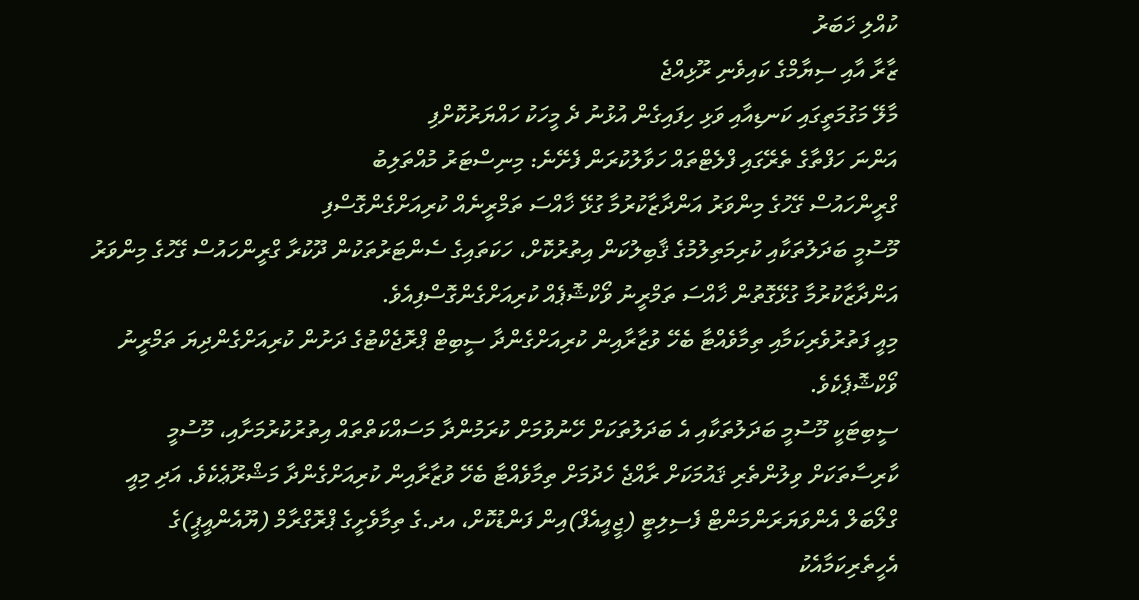ކުއްލި ޚަބަރު
ޒާރާ އާއި ސިޔާމްގެ ކައިވެނި ރޫޅިއްޖެ
މާލޭ މަގުމަތީގައި ކަނޑިއާއި ވަޅި ހިފައިގެން އުޅުނު ދެ މީހަކު ހައްޔަރުކޮށްފި
އަންނަ ހަފްތާގެ ތެރޭގައި ފްލެޓްތައް ހަވާލުކުރަން ފެށޭނެ: މިނިސްޓަރު މުއްތަލިބު
ގްރީންހައުސް ގޭހުގެ މިންވަރު އަންދާޒާކުރުމާ ގުޅޭ ޚާއްސަ ތަމްރީނެއް ކުރިއަށްގެންގޮސްފި
މޫސުމީ ބަދަލުތަކާއި ކުރިމަތިލުމުގެ ޤާބިލުކަން އިތުރުކޮށް، ހަކަތައިގެ ސެންޓަރުތަކުން ދޫކުރާ ގްރީންހައުސް ގޭހުގެ މިންވަރު އަންދާޒާކުރުމާ ގުޅޭގޮތުން ޚާއްސަ ތަމްރީނު ވޯކްޝޮޕެއް ކުރިއަށްގެންގޮސްފިއެވެ.
މިއީ ފަތުރުވެރިކަމާއި ތިމާވެއްޓާ ބެހޭ ވުޒާރާއިން ކުރިއަށްގެންދާ ސީބިޓް ޕްރޮޖެކްޓުގެ ދަށުން ކުރިއަށްގެންދިޔަ ތަމްރީނު ވޯކްޝޮޕެކެވެ.
ސީބިޓަކީ މޫސުމީ ބަދަލުތަކާއި އެ ބަދަލުތަކަށް ހޭނުވުމަށް ކުރަމުންދާ މަސައްކަތްތައް އިތުރުކުރުމަށާއި، މޫސުމީ ކާރިސާތަކަށް ވިލުންތެރި ޤައުމަކަށް ރާއްޖެ ހެދުމަށް ތިމާވެއްޓާ ބެހޭ ވުޒާރާއިން ކުރިއަށްގެންދާ މަޝްރޫޢެކެވެ. އަދި މިއީ ގްލޯބަލް އެންވަޔަރަންމަންޓް ފެސިލިޓީ (ޖީއީއެފް)އިން ފަންޑުކޮށް، އދ.ގެ ތިމާވެށީގެ ޕްރޮގްރާމް (ޔޫއެންއީޕީ)ގެ އެހީތެރިކަމާއެކު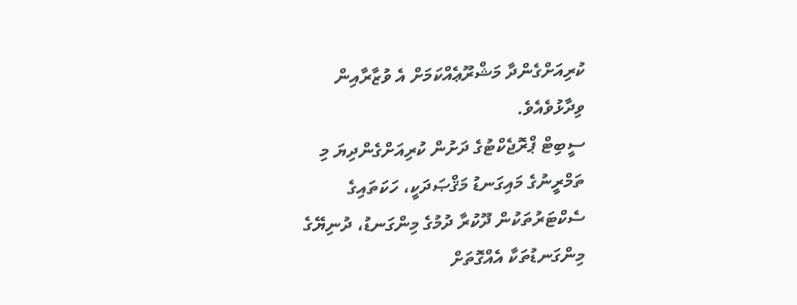ކުރިއަށްގެންދާ މަޝްރޫޢެއްކަމަށް އެ ވުޒާރާއިން ވިދާޅުވެއެވެ.
ސީބިޓް ޕްރޮޖެކްޓުގެ ދަށުން ކުރިއަށްގެންދިޔަ މި ތަމްރީނުގެ މައިގަނޑު މަޤްޞަދަކީ، ހަކަތައިގެ ސެކްޓަރުތަކުން ދޫކުރާ ދުމުގެ މިންގަނޑު، ދުނިޔޭގެ މިންގަނޑުތަކާ އެއްގޮތަށް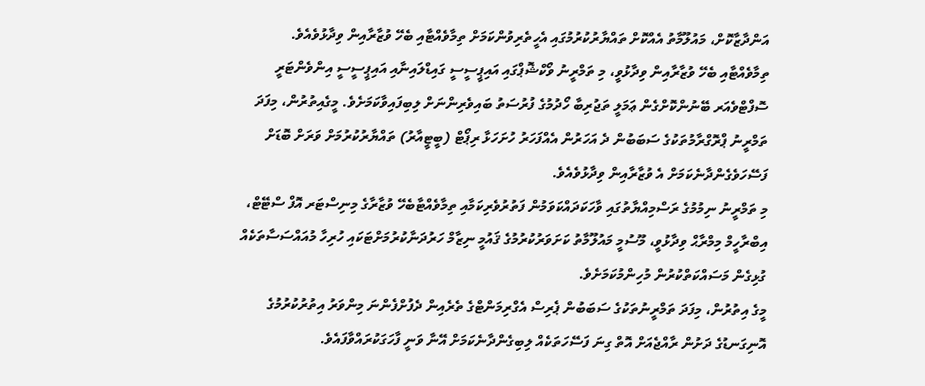އަންދާޒާކޮށް، މައުލޫމާތު އެއްކޮށް ތައްޔާރުކުރުމުގައި އެހީތެރިވުންކަމަށް ތިމާވެއްޓާއި ބެހޭ ވުޒާރާއިން ވިދާޅުވެއެވެ.
ތިމާވެއްޓާއި ބެހޭ ވުޒާރާއިން ވިދާޅުވީ، މި ތަމްރީނު ވޯކްޝޮޕްގައި އައިޕީސީސީ ގައިޑްލައިނާއި އައިޕީސީސީ އިންވެންޓަރީ ސޮފްޓްވެއަރ ބޭނުންކޮށްގެން ޢަމަލީ ތަޖުރިބާ ހޯދުމުގެ ފުރުސަތު ބައިވެރިންނަށް ލިބިފައިވާކަމަށެވެ. މީގެއިތުރުން، މިފަދަ ތަމްރީނު ޕްރޮގްރާމުތަކުގެ ސަބަބުން ދެ އަހަރުން އެއްފަހަރު ހުށަހަޅާ ރިޕޯޓް (ބީޓީއާރު) ތައްޔާރުކުރުމަށް ވަރަށް ބޮޑަށް ފަސޭހަވެގެންދާނެކަމަށް އެ ވުޒާރާއިން ވިދާޅުވެއެވެ.
މި ތަމްރީނު ނިމުމުގެ ރަސްމިއްޔާތުގައި ވާހަކަދައްކަވަމުން ފަތުރުވެރިކަމާއި ތިމާވެއްޓާބެހޭ ވުޒާރާގެ މިނިސްޓަރ އޮފް ސްޓޭޓް، އިބްރާހީމް މިމްރާޙް ވިދާޅުވީ، މޫސުމީ މައުލޫމާތު ކަށަވަރުކުރުމުގެ ޤައުމީ ނިޒާމް ހަރުދަނާކުރުމަށްޓަކައި ހުރިހާ މުއައްސަސާތަކެއް ގުޅިގެން މަސައްކަތްކުރުން މުހިންމުކަމަށެވެ.
މީގެ އިތުރުން، މިފަދަ ތަމްރީނުތަކުގެ ސަބަބުން ޕެރިސް އެގްރިމަންޓްގެ ތެރެއިން ދެފުށްފެންނަ މިންވަރު އިތުރުކުރުމުގެ އޮނިގަނޑުގެ ދަށުން ރާއްޖެއަށް އޮތް ގިނަ ފަސޭހަތަކެއް ލިބިގެންދާނެކަމަށް އޭނާ ވަނީ ފާހަގަކުރައްވާފައެވެ.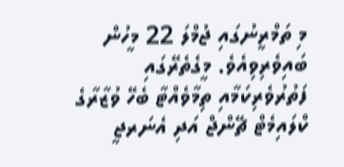މި ތަމްރީނުގައި ޖުމްލަ 22 މީހުން ބައިވެރިވިއެވެ. މީގެތެރޭގައި ފަތުރުވެރިކަމާއި ތިމާވެއްޓާ ބެހޭ ވުޒާރާގެ ކްލައިމެޓް ޗޭންޖް އަދި އެނަރޖީ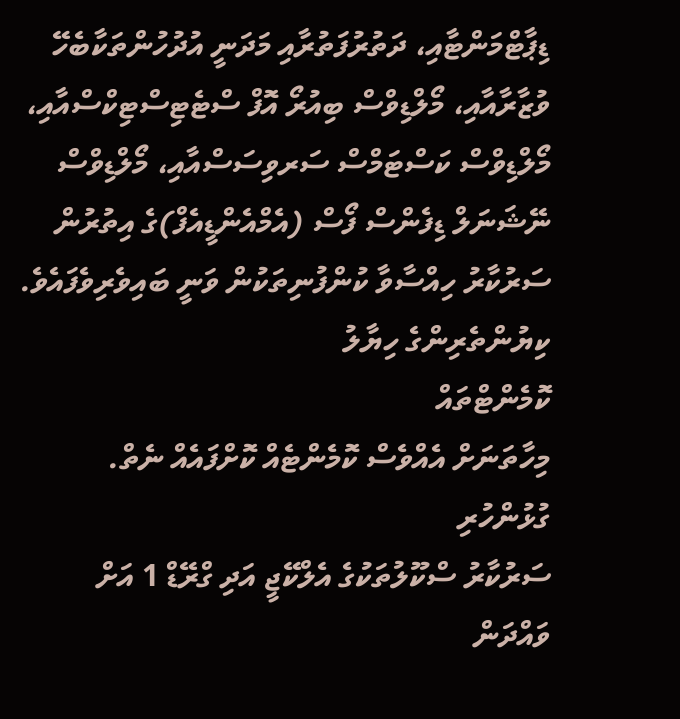ޑިޕާޓްމަންޓާއި، ދަތުރުފަތުރާއި މަދަނީ އުދުހުންތަކާބެހޭ ވުޒާރާއާއި، މޯލްޑިވްސް ބިއުރޯ އޮފް ސްޓެޓިސްޓިކްސްއާއި، މޯލްޑިވްސް ކަސްޓަމްސް ސަރވިސަސްއާއި، މޯލްޑިވްސް ނޭޝަނަލް ޑިފެންސް ފޯސް (އެމްއެންޑީއެފް)ގެ އިތުރުން ސަރުކާރު ހިއްސާވާ ކުންފުނިތަކުން ވަނީ ބައިވެރިވެފައެވެ.
ކިޔުންތެރިންގެ ހިޔާލު
ކޮމެންޓްތައް
މިހާތަނަށް އެއްވެސް ކޮމެންޓެއް ކޮށްފައެއް ނެތް.
ގުޅުންހުރި
ސަރުކާރު ސްކޫލުތަކުގެ އެލްކޭޖީ އަދި ގްރޭޑް 1 އަށް ވައްދަން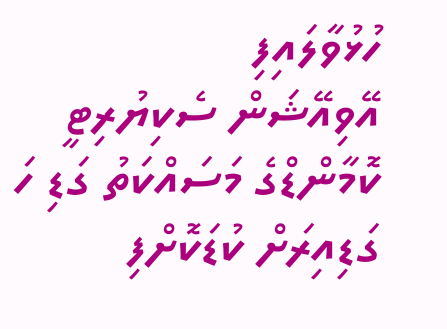ހުޅުވާލައިފި
އޭވިއޭޝަން ސެކިޔުރިޓީ ކޮމާންޑްގެ މަސައްކަތު ގަޑި ހަ ގަޑިއިރަށް ކުޑަކޮށްފި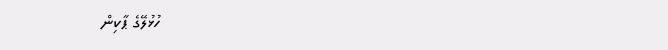ހުޅުލޭގެ ޕާކިން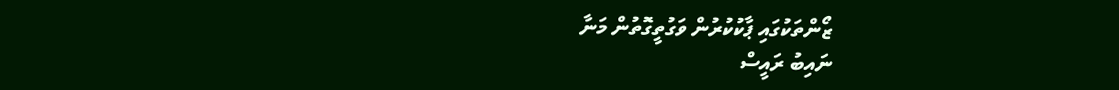ޒޯންތަކުގައި ޕާކުކުރުން ވަގުތީގޮތުން މަނާ
ނައިބު ރައީސް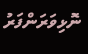ނޮޅިވަރަންފަރު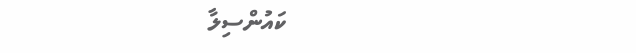ކައުންސިލާ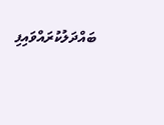ބައްދަލުކުރައްވައިފި